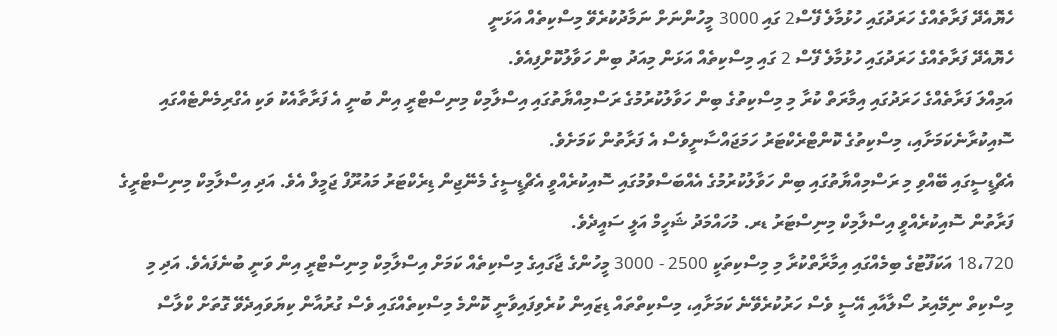ހެޔޮއެދޭ ފަރާތެއްގެ ހަރަދުގައި ހުޅުމާލެ ފޭސް2 ގައި 3000 މީހުންނަށް ނަމާދުކުރެވޭ މިސްކިތެއް އަޅަނީ
ހެޔޮއެދޭ ފަރާތެއްގެ ހަރަދުގައި ހުޅުމާލެ ފޭސް 2 ގައި މިސްކިތެއް އަޅަން މިއަދު ބިން ހަވާލުކޮށްފިއެވެ.
އަމިއްލަ ފަރާތެއްގެ ހަރަދުގައި އިމާރަތް ކުރާ މި މިސްކިތުގެ ބިން ހަވާލުކުރުމުގެ ރަސްމިއްޔާތުގައި އިސްލާމިކް މިނިސްޓްރީ އިން ބުނީ އެ ފަރާތާއެކު ވަކި އެގްރިމެންޓެއްގައި ސޮއިކުރާނެކަމަށާއި، މިސްކިތުގެ ކޮންޓްރެކްޓަރު ހަމަޖައްސާނީވެސް އެ ފަރާތުން ކަމަށެވެ.
އެޗްޑީސީގައި ބޭއްވި މި ރަސްމިއްޔާތުގައި ބިން ހަވާލުކުރުމުގެ އެއްބަސްވުމުގައި ސޮއިކުރެއްވީ އެޗްޑީސީގެ މެނޭޖިން ޑިރެކްޓަރު މައުރޫފް ޖަމީލް އެވެ. އަދި އިސްލާމިކް މިނިސްޓްރީގެ ފަރާތުން ސޮއިކުރެއްވީ އިސްލާމިކް މިނިސްޓަރު ޑރ. މުހައްމަދު ޝަހީމް އަލީ ސައީދެވެ.
18،720 އަކަފޫޓުގެ ބިމެއްގައި އިމާރާތްކުރާ މި މިސްކިތަކީ 2500 - 3000 މީހުންގެ ޖާގައިގެ މިސްކިތެއް ކަމަށް އިސްލާމިކް މިނިސްޓްރީ އިން ވަނީ ބުނެފައެވެ. އަދި މި މިސްކިތް ނިމޭއިރު ސޯލާއާއި އޭސީ ވެސް ހަރުކުރެވޭނެ ކަމަށާއި، މިސްކިތްތައް ޑިޒައިން ކުރެވިފައިވާނީ ކޮންމެ މިސްކިތެއްގައި ވެސް ގުރުއާން ކިޔަވައިދެވޭ ގޮތަށް ކްލާސް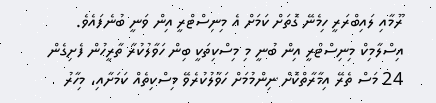ރޫމާއި ލައިބްރަރީ ހިމެނޭ ގޮތަށް ކަމަށް އެ މިނިސްޓްރީ އިން ވަނީ ބުނެފައެވެ.
އިސްލާމިކް މިނިސްޓްރީ އިން ބުނީ މި މިސްކިތަކީ ބިން ހަވާލުކުރާ ތާރީހުން ފެށިގެން 24 މަސް ތެރޭ އިމާރާތްކޮށް ނިންމުމަށް ހަވާލުކުރެވޭ މިސްކިތެއް ކަމަށާއި، މިހާރު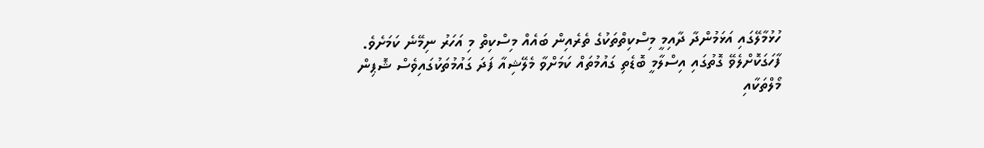ހުޅުމާލޭގައި އަޅަމުންދާ ދާއިމީ މިސްކިތްތަކުގެ ތެރެއިން ބައެއް މިސްކިތް މި އަހަރު ނިމޭނެ ކަމަށެވެ.
ފާހަގަކޮށްލެވޭ ގޮތުގައި އިސްލާމީ ބޮޑެތި ގައުމުތައް ކަމަށްވާ މެލޭޝިއާ ފަދަ ގައުމުތަކުގައިވެސް ޝޮޕިން މޯލްތަކާއި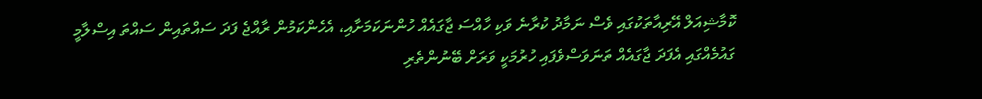ކޮމާޝިއަލް އޭރިއާތަކުގައި ވެސް ނަމާދު ކުރާނެ ވަކި ހާއްސަ ޖާގައެއް ހުންނަކަމަށާއި، އެހެންކަމުން ރާއްޖެ ފަދަ ސައްތައިން ސައްތަ އިސްލާމީ ގައުމެއްގައި އެފަދަ ޖާގައެއް ތަނަވަސްވެފައި ހުރުމަކީ ވަރަށް ބޭނުންތެރި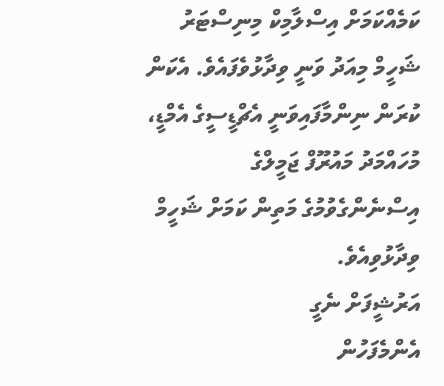ކަމެއްކަމަށް އިސްލާމިކް މިނިސްޓަރު ޝަހީމް މިއަދު ވަނީ ވިދާޅުވެފައެވެ. އެކަން ކުރަން ނިންމާފައިވަނީ އެޗްޑީސީގެ އެމްޑީ، މުހައްމަދު މައުރޫފް ޖަމީލްގެ އިސްނެންގެވުމުގެ މަތިން ކަމަށް ޝަހީމް ވިދާޅުވިއެވެ.
އަރުޝީފަށް ނެގީ
އެންމެފަހުން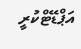އަޕްޑޭޓްކުރީ